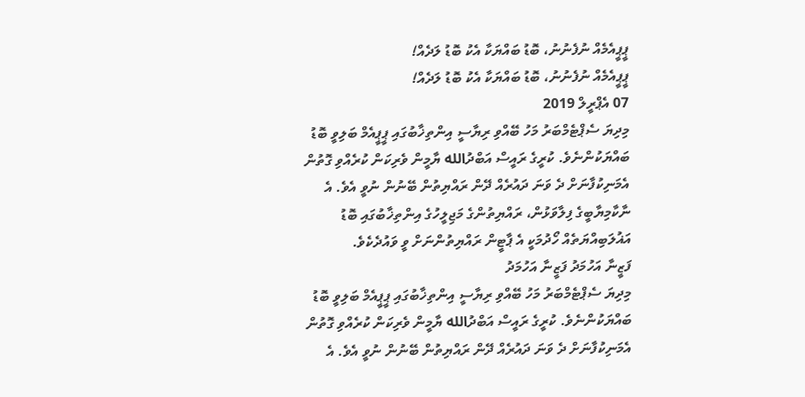ޕީޕީއެމެއް ނުފެނުނު، ބޮޑު ބައްޔަކާ އެކު ބޮޑު ލަދެއް!
ޕީޕީއެމެއް ނުފެނުނު، ބޮޑު ބައްޔަކާ އެކު ބޮޑު ލަދެއް!
07 އެޕްރީލް 2019
މިދިޔަ ސެޕްޓެމްބަރު މަހު ބޭއްވި ރިޔާސީ އިންތިޚާބުގައި ޕީޕީއެމް ބަލިވީ ބޮޑު ބައްޔަކުންނެވެ. ކުރީގެ ރައީސް އަބްދުالله ޔާމީން ވެރިކަން ކުރެއްވި ގޮތުން އެމަނިކުފާނަށް ދެ ވަނަ ދައުރެއް ދޭން ރައްޔިތުން ބޭނުން ނުވީ އެވެ. އެ ނާކާމިޔާބީގެ ފިލާވަޅުން، ރައްޔިތުންގެ މަޖިލީހުގެ އިންތިޚާބުގައި ބޮޑު އަޣުލަބިއްޔަތެއް ހޯދުމަކީ އެ ޕާޓީން ރައްޔިތުންނަށް ވީ ވައުދެކެވެ.
ފަޒީނާ އަހުމަދު ފަޒީނާ އަހުމަދު
މިދިޔަ ސެޕްޓެމްބަރު މަހު ބޭއްވި ރިޔާސީ އިންތިޚާބުގައި ޕީޕީއެމް ބަލިވީ ބޮޑު ބައްޔަކުންނެވެ. ކުރީގެ ރައީސް އަބްދުالله ޔާމީން ވެރިކަން ކުރެއްވި ގޮތުން އެމަނިކުފާނަށް ދެ ވަނަ ދައުރެއް ދޭން ރައްޔިތުން ބޭނުން ނުވީ އެވެ. އެ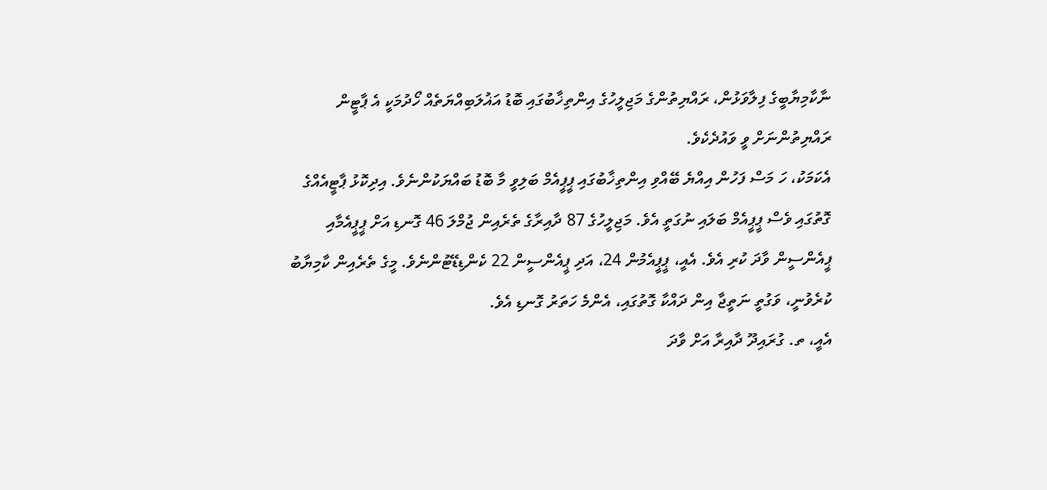ނާކާމިޔާބީގެ ފިލާވަޅުން، ރައްޔިތުންގެ މަޖިލީހުގެ އިންތިޚާބުގައި ބޮޑު އަޣުލަބިއްޔަތެއް ހޯދުމަކީ އެ ޕާޓީން ރައްޔިތުންނަށް ވީ ވައުދެކެވެ.
އެކަމަކު، ހަ މަސް ފަހުން އިއްޔެ ބޭއްވި އިންތިޚާބުގައި ޕީޕީއެމް ބަލިވީ މާ ބޮޑު ބައްޔަކުންނެވެ. އިދިކޮޅު ޕާޓީއެއްގެ ގޮތުގައި ވެސް ޕީޕީއެމް ބަލައި ނުގަތީ އެވެ. މަޖިލީހުގެ 87 ދާއިރާގެ ތެރެއިން ޖުމްލަ 46 ގޮނޑި އަށް ޕީޕީއެމާއި ޕީއެންސީން ވާދަ ކުރި އެވެ. އެއީ، ޕީޕީއެމުން 24، އަދި ޕީއެންސީން 22 ކެންޑިޑޭޓުންނެވެ. މީގެ ތެރެއިން ކާމިޔާބު ކުރެވުނީ، ވަގުތީ ނަތީޖާ އިން ދައްކާ ގޮތުގައި، އެންމެ ހަތަރު ގޮނޑި އެވެ.
އެއީ، ތ. ގުރައިދޫ ދާއިރާ އަށް ވާދަ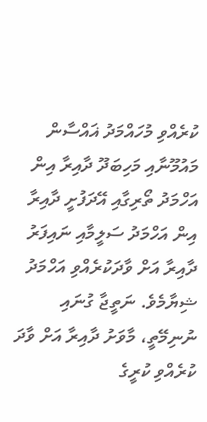ކުރެއްވި މުހައްމަދު ޣައްސާން މައުމޫނާއި މަހިބަދޫ ދާއިރާ އިން އަހްމަދު ތޯރިގާއި އޭދަފުށީ ދާއިރާ އިން އަހްމަދު ސަލީމާއި ނައިފަރު ދާއިރާ އަށް ވާދަކުރެއްވި އަހްމަދު ޝިޔާމެވެ. ނަތީޖާ ގުނައި ނުނިމޭތީ، މާވަށު ދާއިރާ އަށް ވާދަ ކުރެއްވި ކުރީގެ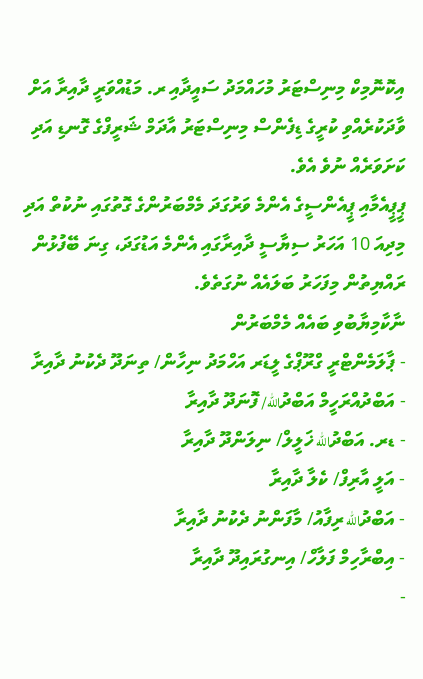އިކޮނޮމިކް މިނިސްޓަރު މުހައްމަދު ސައީދާއި ރ. މަޑުއްވަރީ ދާއިރާ އަށް ވާދަކުރެއްވި ކުރީގެ ޑިފެންސް މިނިސްޓަރު އާދަމް ޝަރީފްގެ ގޮނޑި އަދި ކަށަވަރެއް ނުވެ އެވެ.
ޕީޕީއެމާއި ޕީއެންސީގެ އެންމެ ވަރުގަދަ މެމްބަރުންގެ ގޮތުގައި ނުކުތް އަދި މިދިއަ 10 އަހަރު ސިޔާސީ ދާއިރާގައި އެންމެ އަޑުގަދަ، ގިނަ ބޭފުޅުން ރައްޔިތުން މިފަހަރު ބަލައެއް ނުގަތެވެ.
ނާކާމިޔާބުވި ބައެއް މެމްބަރުން
- ޕާލަމެންޓްރީ ގްރޫޕްގެ ލީޑަރ އަހްމަދު ނިހާން/ ތިނަދޫ ދެކުނު ދާއިރާ
- އަބްދުއްރަހީމް އަބްދުالله/ ފޮނަދޫ ދާއިރާ
- ޑރ. އަބްދުالله ޚަލީލް/ ނިލަންދޫ ދާއިރާ
- އަލީ އާރިފް/ ކެލާ ދާއިރާ
- އަބްދުالله ރިފާއު/ މާފަންނު ދެކުނު ދާއިރާ
- އިބްރާހިމް ފަލާހް/ އިނގުރައިދޫ ދާއިރާ
-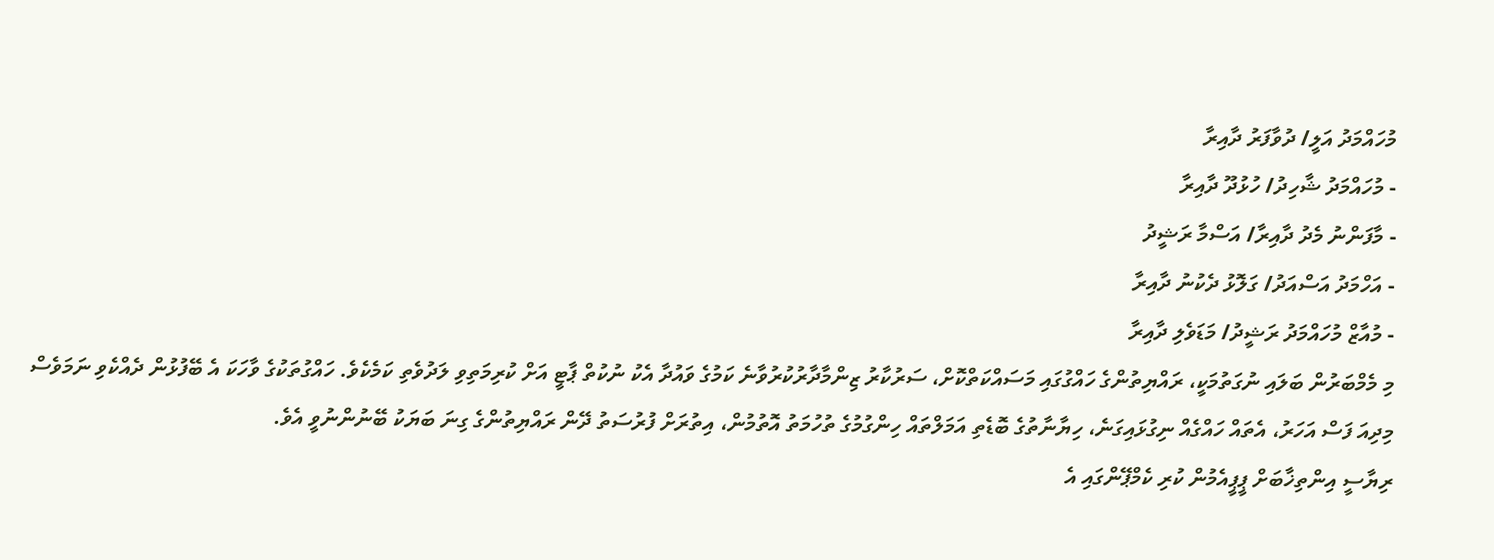މުހައްމަދު އަލީ/ ދުވާފަރު ދާއިރާ
- މުހައްމަދު ޝާހިދު/ ހުޅުދޫ ދާއިރާ
- މާފަންނު މެދު ދާއިރާ/ އަސްމާ ރަޝީދު
- އަހްމަދު އަސްއަދު/ ގަލޮޅު ދެކުނު ދާއިރާ
- މުއާޒް މުހައްމަދު ރަޝީދު/ މަޑަވެލި ދާއިރާ
މި މެމްބަރުން ބަލައި ނުގަތުމަކީ، ރައްޔިތުންގެ ހައްގުގައި މަސައްކަތްކޮށް، ސަރުކާރު ޒިންމާދާރުކުރުވާނެ ކަމުގެ ވައުދާ އެކު ނުކުތް ޕާޓީ އަށް ކުރިމަތިވި ލަދުވެތި ކަމެކެވެ. ހައްގުތަކުގެ ވާހަކަ އެ ބޭފުޅުން ދެއްކެވި ނަމަވެސް މިދިއަ ފަސް އަހަރު، އެތައް ހައްގެއް ނިގުޅައިގަނެ، ހިޔާނާތުގެ ބޮޑެތި އަމަލްތައް ހިންގުމުގެ ތުހުމަތު އޮތުމުން، އިތުރަށް ފުރުސަތު ދޭން ރައްޔިތުންގެ ގިނަ ބަޔަކު ބޭނުންނުވީ އެވެ.
ރިޔާސީ އިންތިޚާބަށް ޕީޕީއެމުން ކުރި ކެމްޕޭންގައި އެ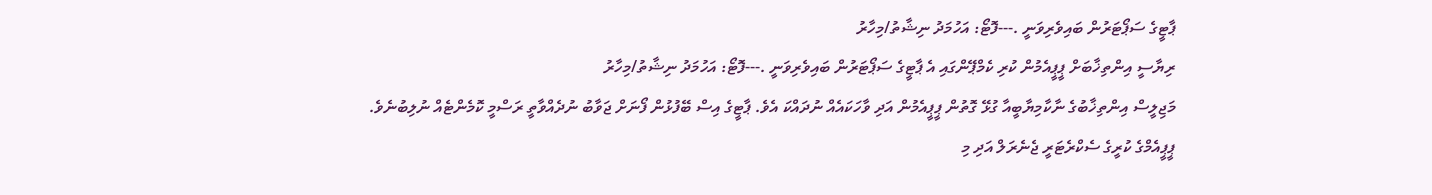ޕާޓީގެ ސަޕޯޓަރުން ބައިވެރިވަނީ .---ފޮޓޯ: އަހުމަދު ނިޝާތު/މިހާރު
ރިޔާސީ އިންތިޚާބަށް ޕީޕީއެމުން ކުރި ކެމްޕޭންގައި އެ ޕާޓީގެ ސަޕޯޓަރުން ބައިވެރިވަނީ .---ފޮޓޯ: އަހުމަދު ނިޝާތު/މިހާރު
މަޖިލީސް އިންތިޚާބުގެ ނާކާމިޔާބީއާ ގުޅޭ ގޮތުން ޕީޕީއެމުން އަދި ވާހަކައެއް ނުދައްކަ އެވެ. ޕާޓީގެ އިސް ބޭފުޅުން ފޯނަށް ޖަވާބު ނުދެއްވާތީ ރަސްމީ ކޮމެންޓެއް ނުލިބުނެވެ.
ޕީޕީއެމްގެ ކުރީގެ ސެކްރެޓަރީ ޖެނެރަލް އަދި މި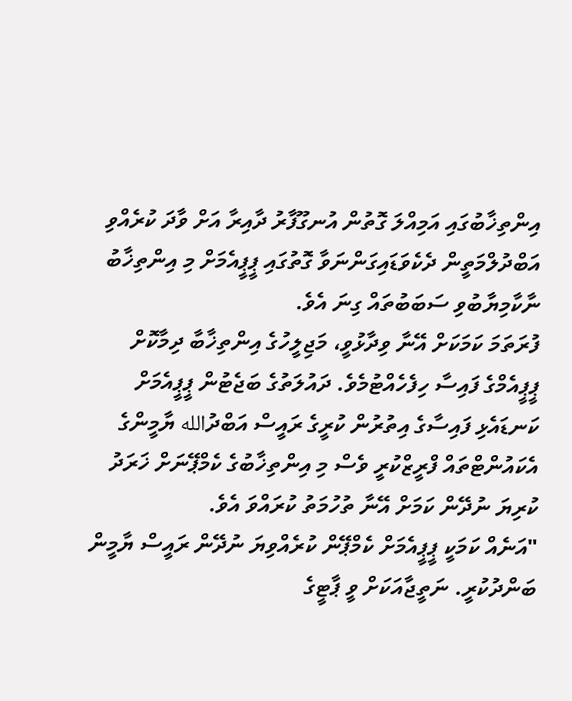އިންތިޚާބުގައި އަމިއްލަ ގޮތުން އުނގޫފާރު ދާއިރާ އަށް ވާދަ ކުރެއްވި އަބްދުލްމަތީން ދެކެވަޑައިގަންނަވާ ގޮތުގައި ޕީޕީއެމަށް މި އިންތިޚާބު ނާކާމިޔާބުވި ސަބަބުތައް ގިނަ އެވެ.
ފުރަތަމަ ކަމަކަށް އޭނާ ވިދާޅުވީ، މަޖިލީހުގެ އިންތިޚާބާ ދިމާކޮށް ޕީޕީއެމްގެ ފައިސާ ހިފެހެއްޓުމެވެ. ދައުލަތުގެ ބަޖެޓުން ޕީޕީއެމަށް ކަނޑައެޅި ފައިސާގެ އިތުރުން ކުރީގެ ރައީސް އަބްދުالله ޔާމީންގެ އެކައުންޓްތައް ފްރީޒްކުރީ ވެސް މި އިންތިޚާބުގެ ކެމްޕޭނަށް ޚަރަދު ކުރިޔަ ނުދޭން ކަމަށް އޭނާ ތުހުމަތު ކުރައްވަ އެވެ.
"އަނެއް ކަމަކީ ޕީޕީއެމަށް ކެމްޕޭން ކުރެއްވިޔަ ނުދޭން ރައީސް ޔާމީން ބަންދުކުރީ. ނަތީޖާއަކަށް ވީ ޕާޓީގެ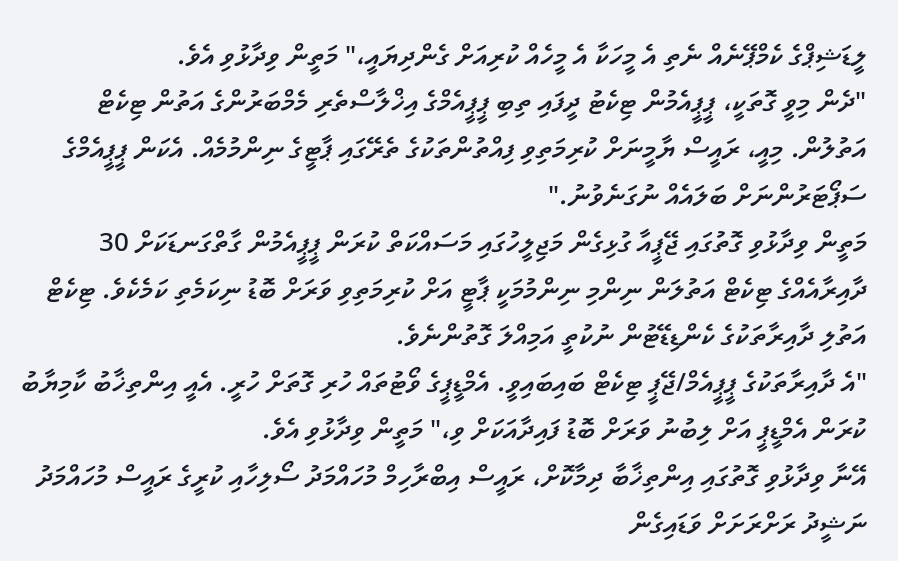ލީޑަޝިޕްގެ ކެމްޕޭނެއް ނެތި އެ މީހަކާ އެ މީހެއް ކުރިއަށް ގެންދިޔައީ،" މަތީން ވިދާޅުވި އެވެ.
"ދެން މިވީ ގޮތަކީ، ޕީޕީއެމުން ޓިކެޓު ދީފައި ތިބި ޕީޕީއެމްގެ އިޚްލާސްތެރި މެމްބަރުންގެ އަތުން ޓިކެޓް އަތުލުން. މިއީ، ރައީސް ޔާމީނަށް ކުރިމަތިވި ފިއްތުންތަކުގެ ތެރޭގައި ޕާޓީގެ ނިންމުމެއް. އެކަން ޕީޕީއެމްގެ ސަޕޯޓަރުންނަށް ބަލައެއް ނުގަނެވުނު."
މަތީން ވިދާޅުވި ގޮތުގައި ޖޭޕީއާ ގުޅިގެން މަޖިލީހުގައި މަސައްކަތް ކުރަން ޕީޕީއެމުން ގާތްގަނޑަކަށް 30 ދާއިރާއެއްގެ ޓިކެޓް އަތުލަން ނިންމި ނިންމުމަކީ ޕާޓީ އަށް ކުރިމަތިވި ވަރަށް ބޮޑު ނިކަމެތި ކަމެކެވެ. ޓިކެޓް އަތުލި ދާއިރާތަކުގެ ކެންޑިޑޭޓުން ނުކުތީ އަމިއްލަ ގޮތުންނެވެ.
"އެ ދާއިރާތަކުގެ ޕީޕީއެމް/ޖޭޕީ ޓިކެޓް ބައިބައިވީ. އެމްޑީޕީގެ ވޯޓުތައް ހުރި ގޮތަށް ހުރީ. އެއީ އިންތިޚާބު ކާމިޔާބު ކުރަން އެމްޑީޕީ އަށް ލިބުނު ވަރަށް ބޮޑު ފައިދާއަކަށް ވި،" މަތީން ވިދާޅުވި އެވެ.
އޭނާ ވިދާޅުވި ގޮތުގައި އިންތިޚާބާ ދިމާކޮށް، ރައީސް އިބްރާހިމް މުހައްމަދު ސޯލިހާއި ކުރީގެ ރައީސް މުހައްމަދު ނަޝީދު ރަށްރަށަށް ވަޑައިގެން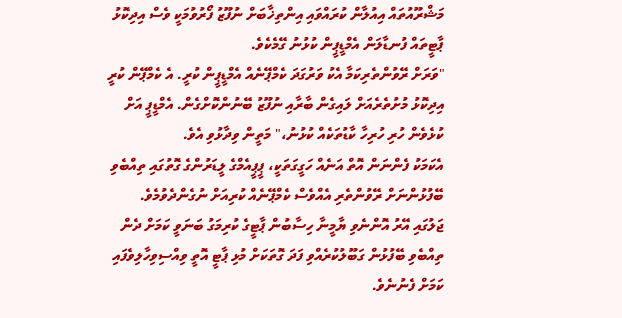މަޝްރޫއުތައް އިއުލާން ކުރައްވައި އިންތިޚާބަށް ނުފޫޒު ފޯރުވުމަކީ ވެސް އިދިކޮޅު ޕާޓީތައް ފުނޑާލަން އެމްޑީޕީން ކުޅުނު ގޭމެކެވެ.
"ވަރަށް ރޭވުންތެރިކަމާ އެކު ވަރުގަދަ ކެމްޕޭނެއް އެމްޑީޕީން ކުރީ. އެ ކެމްޕޭން ކުރީ އިދިކޮޅު މުށުތެރެއަށް ލައިގެން ބާރާއި ނުފޫޒު ބޭނުންކޮށްގެން. އެމްޑީޕީ އަށް ކުޅެވެން ހުރި ހުރިހާ ކާޑުތަކެއް ކުޅުނު،" މަތީން ވިދާޅުވި އެވެ.
އެކަމަކު ފެންނަން އޮތް އަނެއް ހަގީގަތަކީ، ޕީޕީއެމްގެ ލީޑަރުންގެ ގޮތުގައި ތިއްބެވި ބޭފުޅުންނަށް ރޭވުންތެރި އެއްވެސް ކެމްޕޭނެއް ކުރިއަށް ނުގެންދެވުމެވެ. ޖަލުގައި އޭރު އޮންނެވި ޔާމީނާ ހިސާބުން ޕާޓީގެ ކުރިމަގު ބަނަވީ ކަމަށް ދެން ތިއްބެވި ބޭފުޅުން ގަބޫލުކުރެއްވި ފަދަ ގޮތަކަށް މުޅި ޕާޓީ އޮތީ ވިއްސިވިހާލިވެފައި ކަމަށް ފެނުނެވެ.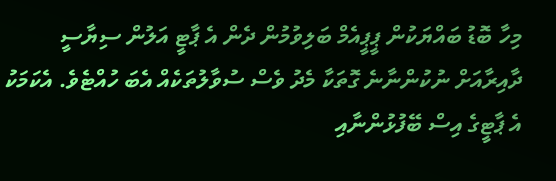މިހާ ބޮޑު ބައްޔަކުން ޕީޕީއެމް ބަލިވުމުން ދެން އެ ޕާޓީ އަލުން ސިޔާސީ ދާއިރާއަށް ނުކުންނާނެ ގޮތަކާ މެދު ވެސް ސުވާލުތަކެއް އެބަ ހުއްޓެވެ. އެކަމަކު އެ ޕާޓީގެ އިސް ބޭފުޅުންނާއި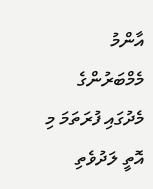އާންމު މެމްބަރުންގެ މެދުގައި ފުރަތަމަ މި އޮތީ ލަދުވެތި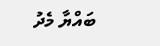ބައްޔާ މެދު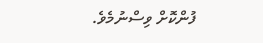ފުންކޮށް ވިސްނުމެވެ.